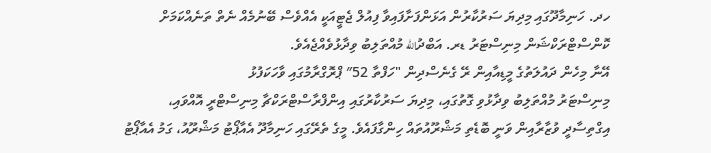ހދ. ހަނިމާދޫގައި މިދިޔަ ސަރުކާރުން އަޅަންފަށާފައިވާ ފިއުލް ޖެޓީއަކީ އެއްވެސް ބޭނުމެއް ނެތް ތަނެއްކަމަށް ކޮންސްޓްރަކްޝަން މިނިސްޓަރު ޑރ. އަބްދުالله މުއްތަލިބު ވިދާޅުވެއްޖެއެވެ.
އޭނާ މިހެން ދައުލަތުގެ މީޑިއާއިން ރޭ ގެނެސްދިން "ހަފްތާ 52″ ޕްރޮގްރާމުގައި ވާހަކަފުޅު
މިނިސްޓަރު މުއްތަލިބު ވިދާޅުވި ގޮތުގައި، މިދިޔަ ސަރުކާރުގައި އިންފްރާސްޓްރަކްޗާ މިނިސްޓްރީ އޮއްވައި، އިގްތިސާދީ ވުޒާރާއިން ވަނީ ބޮޑެތި މަޝްރޫއުތައް ހިންގާފައެވެ. މީގެ ތެރޭގައި ހަނިމާދޫ އެއާޕޯޓު މަޝްރޫއު، ގަމު އެއާޕޯޓު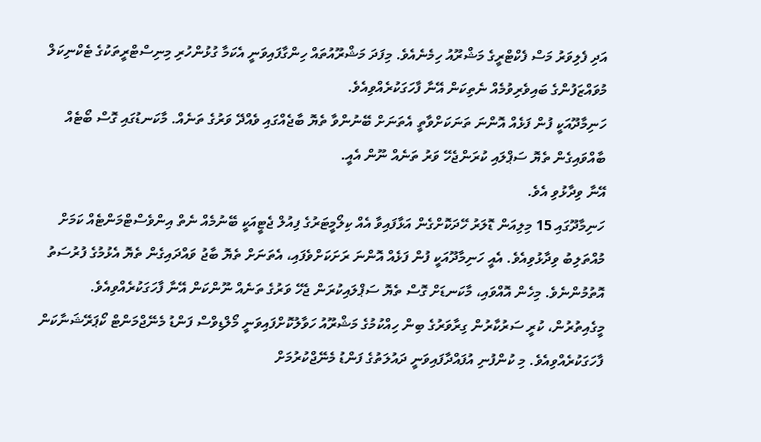އަދި ފެލިވަރު މަސް ފެކްޓްރީގެ މަޝްރޫއު ހިމެނެއެވެ. މިފަދަ މަޝްރޫއުތައް ހިންގާފައިވަނީ އެކަމާ ގުޅުންހުރި މިނިސްޓްރީތަކުގެ ޓެކްނިކަލް މުވައްޒަފުންގެ ބައިވެރިވުމެއް ނެތިކަން އޭނާ ފާހަގަކުރެއްވިއެވެ.
ހަނިމާދޫއަކީ ފުން ފަޅެއް އޮންނަ ތަނަކަށްވާތީ އެތަނަށް ބޭނުންވާ ތެޔޮ ބާޖެއްގައި ވެއްދޭ ވަރުގެ ތަނެއް. މާކަނޑުގައި ގޮސް ބޯޓެއް ބާއްވައިގެން ތެޔޮ ސަޕްލައި ކުރަންޖެހޭ ވަރު ތަނެއް ނޫން އެއީ.
އޭނާ ވިދާޅުވި އެވެ.
ހަނިމާދޫގައި 15 މިލިއަން ޑޮލަރު ހޭދަކޮށްގެން އަޅާފައިވާ އެއް ކިލޯމީޓަރުގެ ފިއުލް ޖެޓީއަކީ ބޭނުމެއް ނެތް އިންވެސްޓްމަންޓެއް ކަމަށް މުއްތަލިބު ވިދާޅުވިއެވެ. އެއީ ހަނިމާދޫއަކީ ފުން ފަޅެއް އޮންނަ ރަށަކަށްވެފައި، އެތަނަށް ތެޔޮ ބާޖު ވައްދައިގެން ތެޔޮ އެޅުމުގެ ފުރުސަތު އޮތުމުންނެވެ. މިހެން އޮއްވައި، މާކަނޑަށް ގޮސް ތެޔޮ ސަޕްލައިކުރަން ޖެހޭ ވަރުގެ ތަނެއް ނޫންކަން އޭނާ ފާހަގަކުރެއްވިއެވެ.
މީގެއިތުރުން، ކުރީ ސަރުކާރުން ގިރާވަރުގެ ބިން ހިއްކުމުގެ މަޝްރޫއު ހަވާލުކޮށްފައިވަނީ މޯލްޑިވްސް ފަންޑު މެނޭޖްމަންޓް ކޯޕަރޭޝަނާކަން ފާހަގަކުރެއްވިއެވެ. މި ކުންފުނި އުފައްދާފައިވަނީ ދައުލަތުގެ ފަންޑު މެނޭޖްކުރުމަށް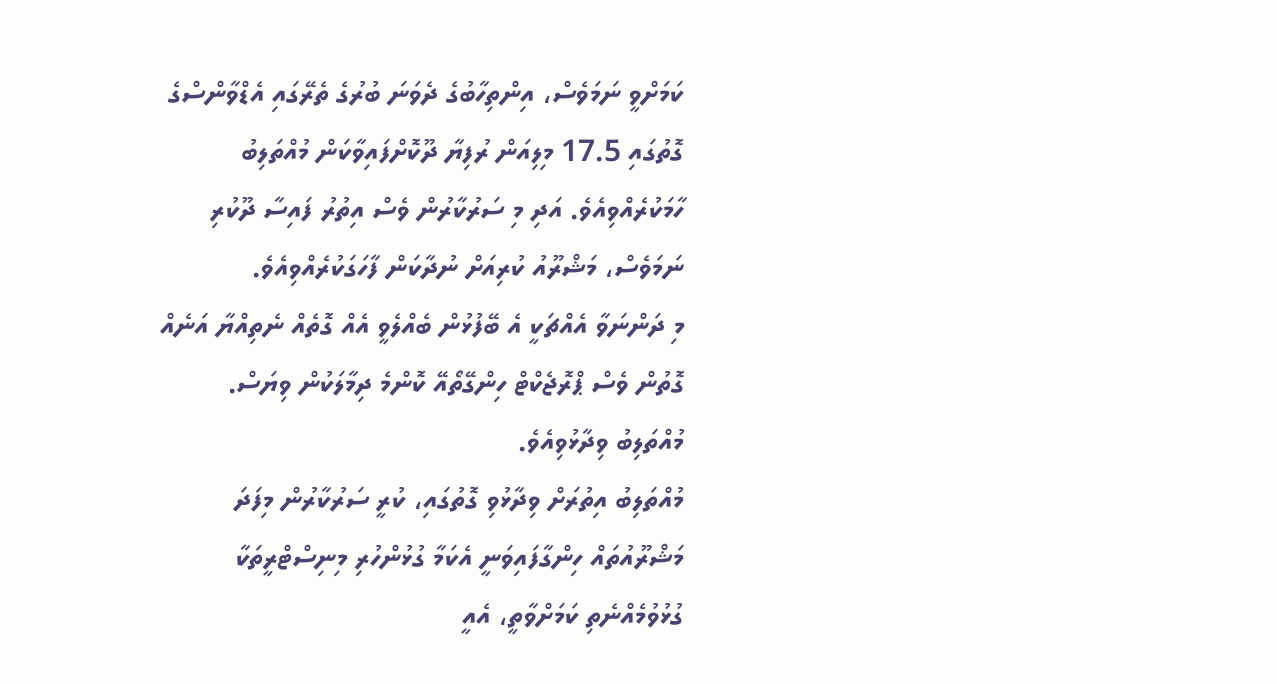ކަމަށްވީ ނަމަވެސް، އިންތިހާބުގެ ދެވަނަ ބުރުގެ ތެރޭގައި އެޑްވާންސްގެ ގޮތުގައި 17.5 މިލިއަން ރުފިޔާ ދޫކޮށްފައިވާކަން މުއްތަލިބު ހާމަކުރެއްވިއެވެ. އަދި މި ސަރުކާރުން ވެސް އިތުރު ފައިސާ ދޫކުރި ނަމަވެސް، މަޝްރޫއު ކުރިއަށް ނުދާކަން ފާހަގަކުރެއްވިއެވެ.
މި ދަންނަވާ އެއްޗަކީ އެ ބޭފުޅުން ބެއްލެވީ އެއް ގޮތެއް ނެތިއްޔާ އަނެއް ގޮތުން ވެސް ޕްރޮޖެކްޓް ހިންގޭތޯއޭ ކޮންމެ ދިމާލަކުން ވިޔަސް.
މުއްތަލިބު ވިދާޅުވިއެވެ.
މުއްތަލިބު އިތުރަށް ވިދާޅުވި ގޮތުގައި، ކުރީ ސަރުކާރުން މިފަދަ މަޝްރޫއުތައް ހިންގާފައިވަނީ އެކަމާ ގުޅުންހުރި މިނިސްޓްރީތަކާ ގުޅުވުމެއްނެތި ކަމަށްވާތީ، އެއީ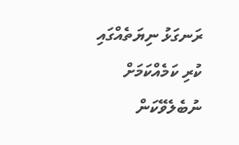ރަނގަޅު ނިޔަތެއްގައި ކުރި ކަމެއްކަމަށް ނުބެލެވޭކަން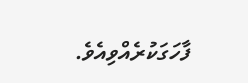ފާހަގަކުރެއްވިއެވެ.